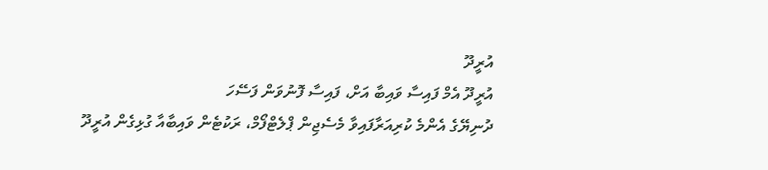އުރީދޫ
އުރީދޫ އެމް ފައިސާ ވައިބާ އަށް، ފައިސާ ފޮނުވަން ފަސޭހަ
ދުނިޔޭގެ އެންމެ ކުރިއަރާފައިވާ މެސެޖިން ޕްލެޓްފޯމް، ރަކުޓެން ވައިބާއާ ގުޅިގެން އުރީދޫ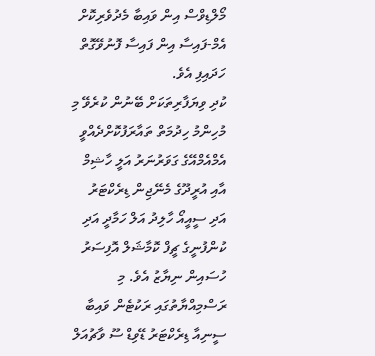މޯލްޑިވްސް އިން ވައިބާ މެދުވެރިކޮށް އެމް-ފައިސާ އިން ފައިސާ ފޮނުވޭގޮތް ހަދައިފި އެވެ.
ކުދި ވިޔަފާރިތަކަށް ބޭނުން ކުރެވޭ މި މުހިންމު ހިދުމަތް ތައާރަފުކޮށްދެއްވީ އެމްއެމްއޭގެ ގަވަރުނަރު އަލީ ހާޝިމް އާއި އުރީދޫގެ މެނޭޖިން ޑިރެކްޓަރު އަދި ސީއީއޯ ހާލިދު އަލް ހަމާދީ އަދި ކުންފުނީގެ ޗީފް ކޮމާޝަލް އޮފިސަރު ހުސައިން ނިޔާޒު އެވެ. މި ރަސްމިއްޔާތުގައި ރަކުޓެން ވައިބާ ސީނިއާ ޑިރެކްޓަރު ޑޭވިޑް ސޫ ވާޗުއަލް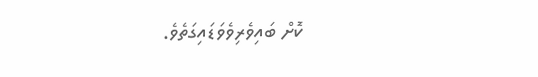ކޮށް ބައިވެރިވެވަޑައިގަތެވެ.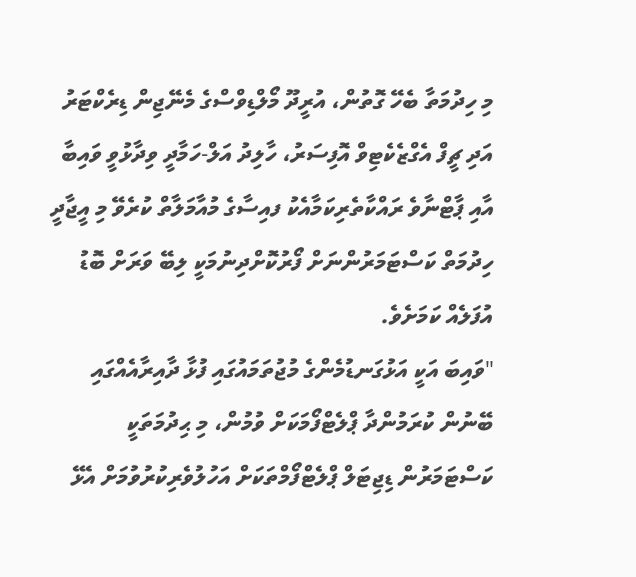މި ހިދުމަތާ ބެހޭ ގޮތުން، އުރީދޫ މޯލްޑިވްސްގެ މެނޭޖިން ޑިރެކްޓަރު އަދި ޗީފް އެގްޒެކެޓިވް އޮފިސަރު، ހާލިދު އަލް-ހަމާދީ ވިދާޅުވީ ވައިބާ އާއި ޕާޓްނާވެ ރައްކާތެރިކަމާއެކު ފއިސާގެ މުއާމަލާތް ކުރެވޭ މި އީޖާދީ ހިދުމަތް ކަސްޓަމަރުންނަށް ފޯރުކޮށްދިނުމަކީ ލިބޭ ވަރަށް ބޮޑު އުފަލެއް ކަމަށެވެ.
"ވައިބަ އަކީ އަޅުގަނޑުމެންގެ މުޖުތަމައުގައި ފުޅާ ދާއިރާއެއްގައި ބޭނުން ކުރަމުންދާ ޕްލެޓްފޯމަކަށް ވުމުން، މި ޙިދުމަތަކީ ކަސްޓަމަރުން ޑިޖިޓަލް ޕްލެޓްފޯމްތަކަށް އަހުލުވެރިކުރުވުމަށް އެޅޭ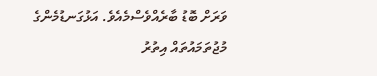ވަރަށް ބޮޑު ބާރެއްވެސްމެއެވެ. އަޅުގަނޑުމެންގެ މުޖުތަމައުތައް އިތުރު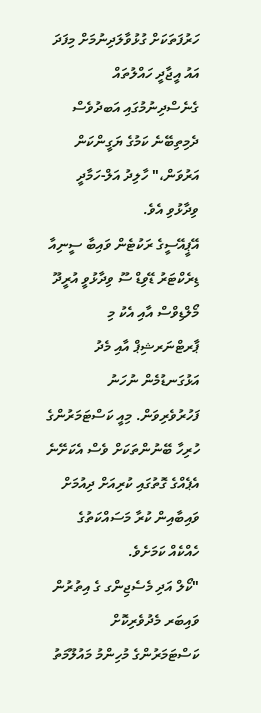ހަރުފަތަކަށް ގުޅުވާލަދިނުމަށް މިފަދަ އައު އީޖާދީ ހައްލުތައް ގެނެސްދިނުމުގައި އަބދުވެސް ދެމިތިބޭނެ ކަމުގެ ޔަގީންކަން އަރުވަން،" ހާލިދު އަލް-ހަމާދީ ވިދާޅުވި އެވެ.
އޭޕީއޭސީގެ ރަކުޓެން ވައިބާ ސީނިއާ ޑިރެކްޓަރު ޑޭވިޑް ސޫ ވިދާޅުވީ އުރީދޫ މޯލްޑިވްސް އާއި އެކު މި ޕާރޓްނަރޝިޕް އާއި މެދު އަޅުގަނޑުމެން ނުހަނު ފަހުރުވެރިވަން. މިއީ ކަސްޓަމަރުންގެ ހުރިހާ ބޭނުންތަކަށް ވެސް އެކަށޭނެ އެޕެއްގެ ގޮތުގައި ކުރިއަށް ދިއުމަށް ވައިބާއިން ކުރާ މަސައްކަތުގެ ހެއްކެއް ކަމަށެވެ.
"ކޯލް އަދި މެސެޖިންގ ގެ އިތުރުން ވައިބަރ މެދުވެރިކޮށް ކަސްޓަމަރުންގެ މުހިންމު މައުލޫމަތު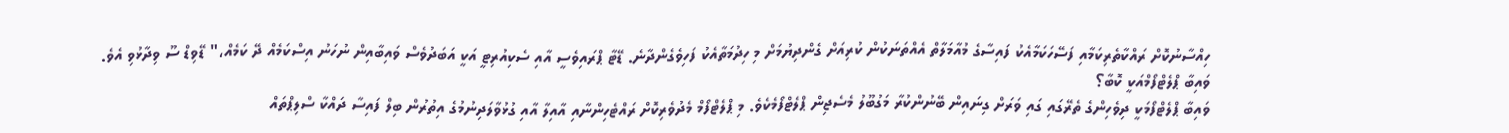ހިއްސާނުކޮށް ރައްކާތެރިކަމާއި ފަސޭހަކަމާއެކު ފައިސާގެ މުއާމަލާތް އެއްތަނަކުން ކުރިއަށް ގެންދިޔުމަށް މި ހިދުމަތާއެކު ފަހިވެގެންދާނެ. ޑޭޓާ ޕްރައިވެސީ އާއި ސެކިއުރިޓީ އަކީ އަބަދުވެސް ވައިބާއިން ނުހަނު އިސްކަމެއް ދޭ ކަމެއް،" ޑޭވިޑް ސޫ ވިދާޅުވި އެވެ.
ވައިބާ ޕްލެޓްފޯމްއަކީ ކޮބާ؟
ވައިބާ ޕްލެޓްފޯމަކީ ދިވެހިންގެ ތެރޭގައި ގައި ވަރަށް ގިނައިން ބޭނުންކުރާ މަގުބޫލު މެސެޖިން ޕްލެޓްފޯމެކެވެ. މި ޕްލެޓްފޯމް މެދުވެރިކޮށް ރައްޓެހިންނާއި އާއިލާ އާއި ގުޅުވާލަދިނުމުގެ އިތުރުން ބިލް ފައިސާ ދައްކާ ސްލިޕްތައް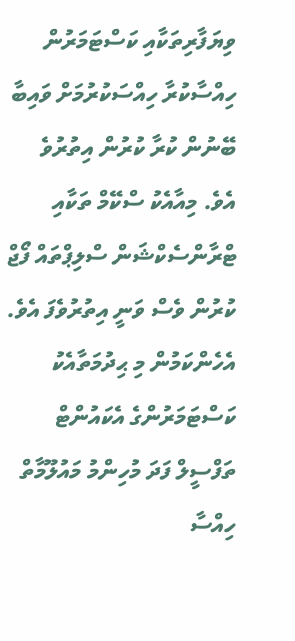ވިޔަފާރިތަކާއި ކަސްޓަމަރުން ހިއްސާކުރާ ހިއްސަކުރުމަށް ވައިބާ ބޭނުން ކުރާ ކުރުން އިތުރުވެ އެވެ. މިއާއެކު ސްކޭމް ތަކާއި ޓްރާންސެކްޝަން ސްލިޕްތައް ފޯޖް ކުރުން ވެސް ވަނީ އިތުރުވެފަ އެވެ. އެހެންކަމުން މި ޙިދުމަތާއެކު ކަސްޓަމަރުންގެ އެކައުންޓް ތަފްސީލް ފަދަ މުހިންމު މައުލޫމާތް ހިއްސާ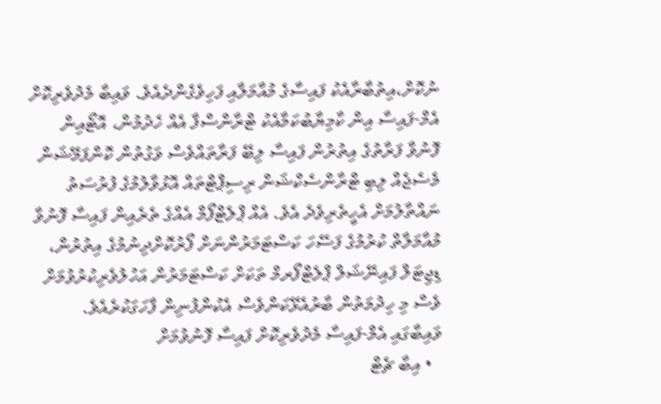ނުކޮށް،އިތުބާރާއެކު ފައިސާގެ މުއާމަލާއި ފަހިވެގެންދެއެވެ. ވައިބާ މެދުވެރިކޮށް އެމް-ފައިސާ އިން ކާމިޔާބުކަމާއެކު ޓްރާންސްފާ އެއް ހެދުމުން، އޮޓޯއިން ފޮނުވާ ފަރާތުގެ އިތުރުން ފައިސާ ލިބޭ ފަރާތައްވެސް ވަގުތުން ކޮންފަމޭޝަން މެސެޖެއް ލިބި ޓްރާންސެކްޝަން ރިސިޕްޓްތައް އޮޅުވާލުމުގެ ފުރުސަތު ނައްތާލުމަށް އެހީތެރިވެދެ އެވެ. އެއް ޕްލެޓްފޯމް އެއްގެ ތެރެއިން ފައިސާ ފޮނުވާ މުއާމަލާތް ކުރުމުގެ ފަސޭހަ ކަސްޓަމަރުންނަށް ފޯރުކޮށްދިނުމުގެ އިތުރުން، ޑިޖިޓަލް ފައިނޭޝަލް ޕްލެޓްފޯރމް ތަކަށް ކަސްޓަމަރުން އަހުލުވެރިކުރުވުމަށް ވެސް މި ހިދުމަތުން ބާރުއެޅޭކަންވެސް އެކުންފުނިން ފާހަގަކުރެއެވެ.
ވައިބާގައި އެމް-ފައިސާ މެދުވެރިކޮށް ފައިސާ ފޮނުވުމަށް
  • އިބާ ޗެޓް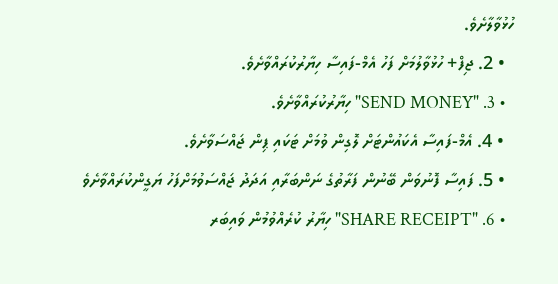ހުޅުވާލާށެވެ.
  • 2. ޖިފް+ ހުޅުވާލުމަށް ފަހު އެމް-ފައިސާ ހިޔާރުކުރައްވާށެވެ.
  • 3. "SEND MONEY" ހިޔާރުކުރައްވާށެވެ.
  • 4. އެމް-ފައިސާ އެކައުންޓަށް ލޮގިން ވުމަށް ޓަކައި ޕިން ޖައްސަވާށެވެ.
  • 5. ފައިސާ ފޮނުވަން ބޭނުން ފަރާތުގެ ނަންބަރާއި އަދަދު ޖައްސަވުމަށްފަހު ޔަގީންކުރައްވާށެވެ
  • 6. "SHARE RECEIPT" ހިޔާރު ކުރެއްވުމުން ވައިބަރ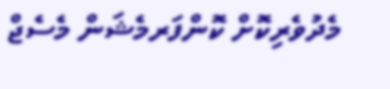މެދުވެރިކޮށް ކޮންފަރމެޝަން މެސެޖް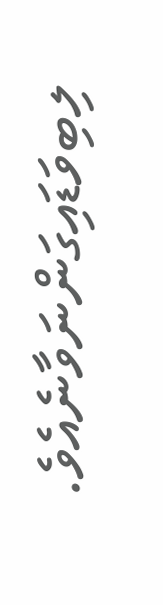ލިބިވަޑައިގަންނަވާނެއެވެ.